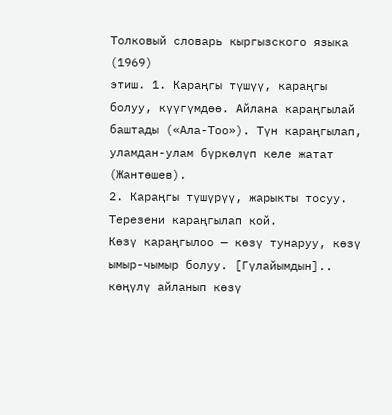Толковый словарь кыргызского языка (1969)
этиш. 1. Караңгы түшүү, караңгы болуу, күүгүмдөө. Айлана караңгылай баштады («Ала-Тоо»). Түн караңгылап, уламдан-улам бүркөлүп келе жатат (Жантөшев).
2. Караңгы түшүрүү, жарыкты тосуу. Терезени караңгылап кой.
Көзү караңгылоо — көзү тунаруу, көзү ымыр-чымыр болуу. [Гүлайымдын].. көңүлү айланып көзү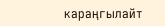караңгылайт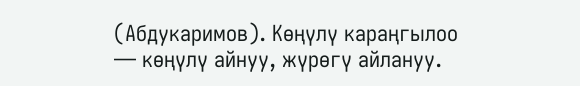(Абдукаримов). Көңүлү караңгылоо — көңүлү айнуу, жүрөгү айлануу.